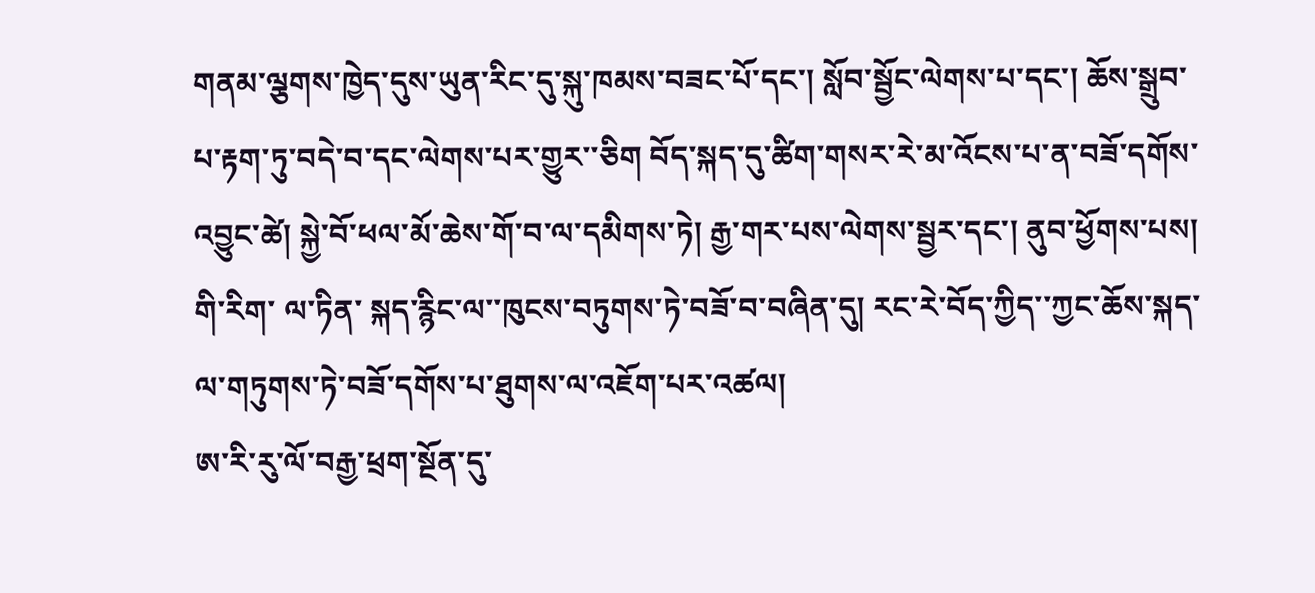གནམ་ལྕགས་ཁྱེད་དུས་ཡུན་རིང་དུ་སྐུ་ཁམས་བཟང་པོ་དང་། སློབ་སྦྱོང་ལེགས་པ་དང་། ཆོས་སྒྲུབ་པ་རྟག་ཏུ་བདེ་བ་དང་ལེགས་པར་གྱུར་་ཅིག བོད་སྐད་དུ་ཚིག་གསར་རེ་མ་འོངས་པ་ན་བཟོ་དགོས་འབྱུང་ཚེ། སྐྱེ་བོ་ཕལ་མོ་ཆེས་གོ་བ་ལ་དམིགས་ཏེ། རྒྱ་གར་པས་ལེགས་སྦྱར་དང་། ནུབ་ཕྱོགས་པས། གི་རིག་ ལ་ཏིན་ སྐད་རྙིང་ལ་་ཁུངས་བཏུགས་ཏེ་བཟོ་བ་བཞིན་དུ། རང་རེ་བོད་ཀྱིད་་ཀྱང་ཆོས་སྐད་ལ་གཏུགས་ཏེ་བཟོ་དགོས་པ་ཐུགས་ལ་འཇོག་པར་འཚལ།
ཨ་རི་རུ་ལོ་བརྒྱ་ཕྲག་སྔོན་དུ་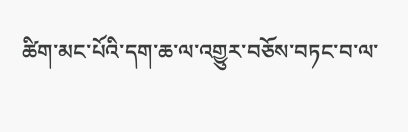ཚིག་མང་པོའི་དག་ཆ་ལ་འགྱུར་བཅོས་བཏང་བ་ལ་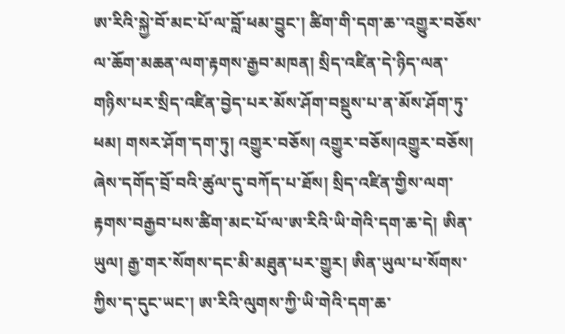ཨ་རིའི་སྐྱེ་བོ་མང་པོ་ལ་བློ་ཕམ་བྱུང་། ཚིག་གི་དག་ཆ་་འགྱུར་བཅོས་ལ་ཆོག་མཆན་ལག་རྟགས་རྒྱབ་མཁན། སྲིད་འཛིན་དེ་ཉིད་ལན་གཉིས་པར་སྲིད་འཛིན་བྱེད་པར་མོས་ཤོག་བསྡུས་པ་ན་མོས་ཤོག་ཏུ་ཕམ། གསར་ཤོག་དག་ཏུ། འགྱུར་བཅོས། འགྱུར་བཅོས།འགྱུར་བཅོས། ཞེས་དགོད་བྲོ་བའི་ཚུལ་དུ་བཀོད་པ་ཐོས། སྲིད་འཛིན་གྱིས་ལག་རྟགས་བརྒྱབ་པས་ཚིག་མང་པོ་ལ་ཨ་རིའི་ཡི་གེའི་དག་ཆ་དེ། ཨིན་ཡུལ། རྒྱ་གར་སོགས་དང་མི་མཐུན་པར་གྱུར། ཨིན་ཡུལ་པ་སོགས་ཀྱིས་ད་དུང་ཡང་། ཨ་རིའི་ལུགས་ཀྱི་ཡི་གེའི་དག་ཆ་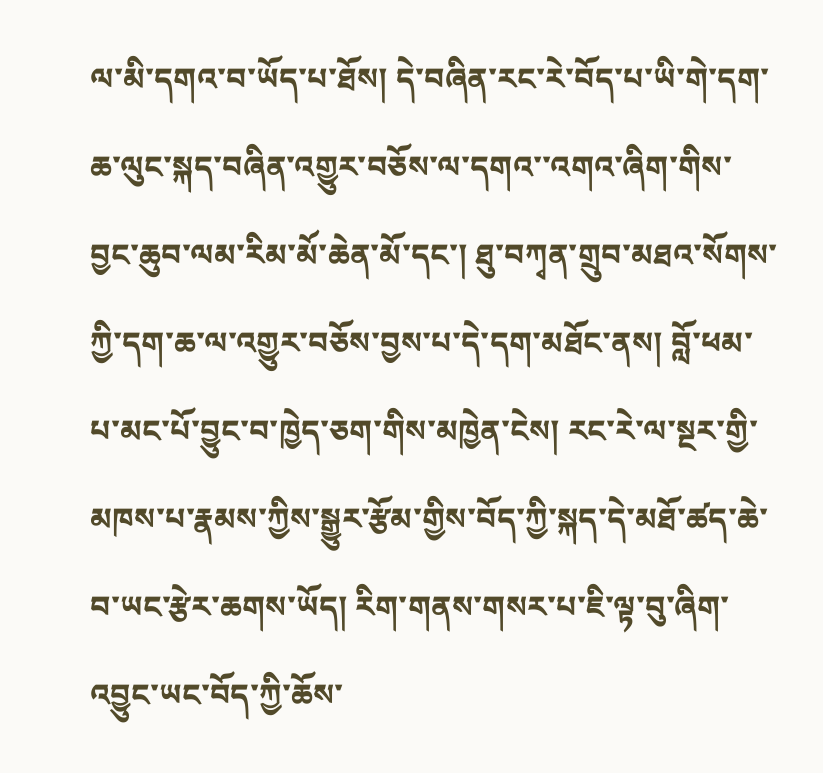ལ་མི་དགའ་བ་ཡོད་པ་ཐོས། དེ་བཞིན་རང་རེ་བོད་པ་ཡི་གེ་དག་ཆ་ལུང་སྐད་བཞིན་འགྱུར་བཅོས་ལ་དགའ་་འགའ་ཞིག་གིས་བྱང་ཆུབ་ལམ་རིམ་མོ་ཆེན་མོ་དང་། ཐུ་བཀྭན་གྲུབ་མཐའ་སོགས་ཀྱི་དག་ཆ་ལ་འགྱུར་བཅོས་བྱས་པ་དེ་དག་མཐོང་ནས། བློ་ཕམ་པ་མང་པོ་བྱུང་བ་ཁྱེད་ཅག་གིས་མཁྱེན་ངེས། རང་རེ་ལ་སྔར་གྱི་མཁས་པ་རྣམས་ཀྱིས་སྒྱུར་རྩོམ་གྱིས་བོད་ཀྱི་སྐད་དེ་མཐོ་ཚད་ཆེ་བ་ཡང་རྩེར་ཆགས་ཡོད། རིག་གནས་གསར་པ་ཇི་ལྟ་བུ་ཞིག་འབྱུང་ཡང་བོད་ཀྱི་ཆོས་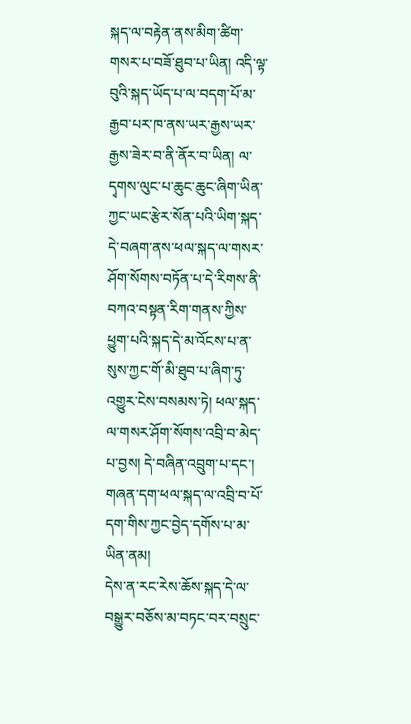སྐད་ལ་བརྟེན་ནས་མིག་ཚིག་གསར་པ་བཟོ་ཐུབ་པ་ཡིན། འདི་ལྟ་བུའི་སྐད་ཡོད་པ་ལ་བདག་པོ་མ་རྒྱབ་པར་ཁ་ནས་ཡར་རྒྱས་ཡར་རྒྱས་ཟེར་བ་ནི་ནོར་བ་ཡིན། ལ་དྭགས་ལུང་པ་ཆུང་ཆུང་ཞིག་ཡིན་ཀྱང་ཡང་རྩེར་སོན་པའི་ཡིག་སྐད་དེ་བཞག་ནས་ཕལ་སྐད་ལ་གསར་ཤོག་སོགས་བཏོན་པ་དེ་རིགས་ནི་བཀའ་བསྟན་རིག་གནས་ཀྱིས་ཕྱུག་པའི་སྐད་དེ་མ་འོངས་པ་ན་སུས་ཀྱང་གོ་མི་ཐུབ་པ་ཞིག་ཏུ་འགྱུར་ངེས་བསམས་ཏེ། ཕལ་སྐད་ལ་གསར་ཤོག་སོགས་འབྲི་བ་མེད་པ་བྱས། དེ་བཞིན་འབྲུག་པ་དང་། གཞན་དག་ཕལ་སྐད་ལ་འབྲི་བ་པོ་དག་གིས་ཀྱང་བྱེད་དགོས་པ་མ་ཡིན་ནམ།
དེས་ན་རང་རེས་ཆོས་སྐད་དེ་ལ་བསྒྱུར་བཅོས་མ་བཏང་བར་བསྲུང་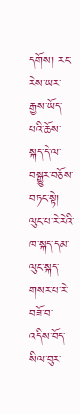དགོས། རང་རེས་ཡར་རྒྱས་ཡོད་པའི་ཆོས་སྐད་དེ་ལ་བསྒྱུར་བཅོས་བཏང་སྟེ། ལུང་པ་རེ་རེའི་ཁ་སྐད་དམ་ལུང་སྐད་གསར་པ་རེ་བཟོ་བ་འདིས་བོད་སིལ་བུར་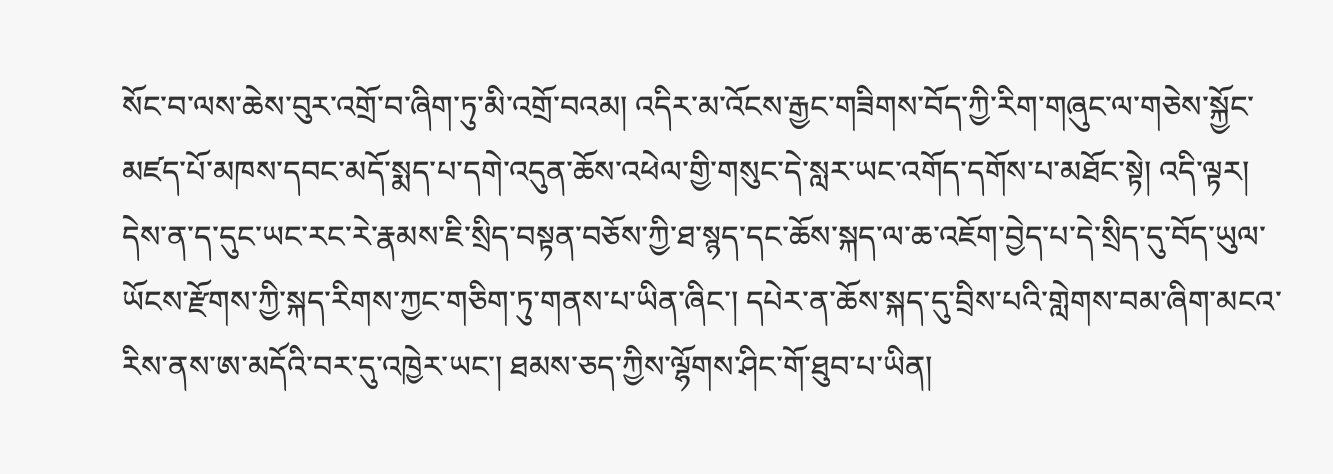སོང་བ་ལས་ཆེས་བུར་འགྲོ་བ་ཞིག་ཏུ་མི་འགྲོ་བའམ། འདིར་མ་འོངས་རྒྱང་གཟིགས་བོད་ཀྱི་རིག་གཞུང་ལ་གཅེས་སྐྱོང་མཛད་པོ་མཁས་དབང་མདོ་སྨད་པ་དགེ་འདུན་ཆོས་འཕེལ་གྱི་གསུང་དེ་སླར་ཡང་འགོད་དགོས་པ་མཐོང་སྟེ། འདི་ལྟར།
དེས་ན་ད་དུང་ཡང་རང་རེ་རྣམས་ཇི་སྲིད་བསྟན་བཅོས་ཀྱི་ཐ་སྙད་དང་ཆོས་སྐད་ལ་ཆ་འཇོག་བྱེད་པ་དེ་སྲིད་དུ་བོད་ཡུལ་ཡོངས་རྫོགས་ཀྱི་སྐད་རིགས་ཀྱང་གཅིག་ཏུ་གནས་པ་ཡིན་ཞིང་། དཔེར་ན་ཆོས་སྐད་དུ་བྲིས་པའི་གླེགས་བམ་ཞིག་མངའ་རིས་ནས་ཨ་མདོའི་བར་དུ་འཁྱེར་ཡང་། ཐམས་ཅད་ཀྱིས་ལྷོགས་ཤིང་གོ་ཐུབ་པ་ཡིན།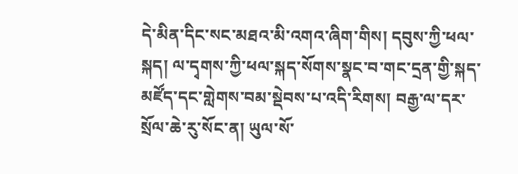དེ་མིན་དིང་སང་མཐའ་མི་འགའ་ཞིག་གིས། དབུས་ཀྱི་ཕལ་སྐད། ལ་དྭགས་ཀྱི་ཕལ་སྐད་སོགས་སྣང་བ་གང་དྲན་གྱི་སྐད་མཛོད་དང་གླེགས་བམ་སྡེབས་པ་འདི་རིགས། བརྒྱ་ལ་དར་སྲོལ་ཆེ་རུ་སོང་ན། ཡུལ་སོ་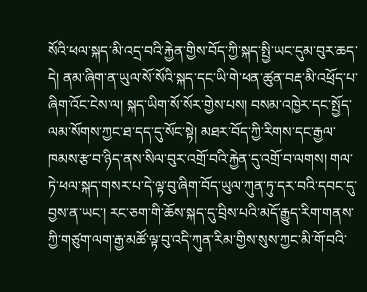སོའི་ཕལ་སྐད་མི་འདྲ་བའི་རྐྱེན་གྱིས་བོད་ཀྱི་སྐད་སྤྱི་ཡང་དུམ་བུར་ཆད་དེ། ནམ་ཞིག་ན་ཡུལ་སོ་སོའི་སྐད་དང་ཡི་གེ་ཕན་ཚུན་བརྡ་མི་འཕྲོད་པ་ཞིག་འོང་ངེས་ལ། སྐད་ཡིག་སོ་སོར་གྱེས་པས། བསམ་འཁྱེར་དང་སྤྱོད་ལམ་སོགས་ཀྱང་ཐ་དད་དུ་སོང་སྟེ། མཐར་བོད་ཀྱི་རིགས་དང་རྒྱལ་ཁམས་རྩ་བ་ཉིད་ནས་སིལ་བུར་འགྲོ་བའི་རྐྱེན་དུ་འགྲོ་བ་ལགས། གལ་ཏེ་ཕལ་སྐད་གསར་པ་དེ་ལྟ་བུ་ཞིག་བོད་ཡུལ་ཀུན་ཏུ་དར་བའི་དབང་དུ་བྱས་ན་ཡང་། རང་ཅག་གི་ཆོས་སྐད་དུ་བྲིས་པའི་མདོ་རྒྱུད་རིག་གནས་ཀྱི་གཙུག་ལག་རྒྱ་མཚོ་ལྟ་བུ་འདི་ཀུན་རིམ་གྱིས་སུས་ཀྱང་མི་གོ་བའི་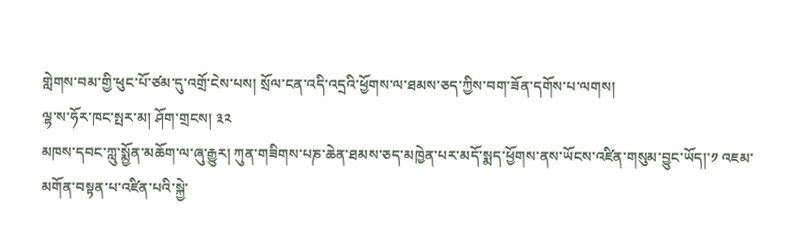གླེགས་བམ་གྱི་ཕུང་པོ་ཙམ་དུ་འགྲོ་ངེས་པས། སྲོལ་ངན་འདི་འདྲའི་ཕྱོགས་ལ་ཐམས་ཅད་ཀྱིས་བག་ཟོན་དགོས་པ་ལགས།
ལྷ་ས་ཧོར་ཁང་སྤར་མ། ཤོག་གྲངས། ༣༢
མཁས་དབང་ཀླུ་སྨྱོན་མཆོག་ལ་ཞུ་རྒྱུར། ཀུན་གཟིགས་པཎ་ཆེན་ཐམས་ཅད་མཁྱེན་པར་མདོ་སྨད་ཕྱོགས་ནས་ཡོངས་འཛིན་གསུམ་བྱུང་ཡོད།་༡ འཇམ་མགོན་བསྟན་པ་འཛིན་པའི་སྐྱེ་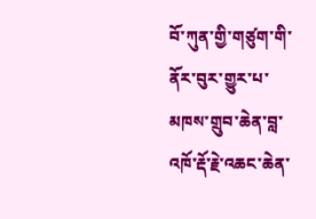བོ་ཀུན་གྱི་གཙུག་གི་ནོར་བུར་གྱུར་པ་མཁས་གྲུབ་ཆེན་བླ་འཁོ་རྡོ་རྗེ་འཆང་ཆེན་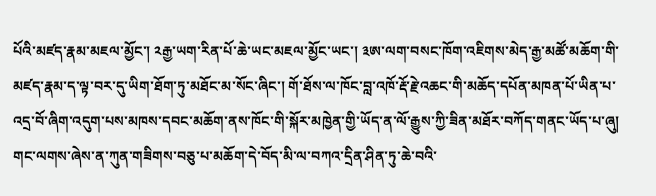པོའི་མཛད་རྣམ་མཇལ་མྱོང་། ༢རྒྱ་ཡག་རིན་པོ་ཆེ་ཡང་མཇལ་མྱོང་ཡང་། ༣ཨ་ལག་བསང་ཁོག་འཇིགས་མེད་རྒྱ་མཚོ་མཆོག་གི་མཛད་རྣམ་ད་ལྟ་བར་དུ་ཡིག་ཐོག་ཏུ་མཐོང་མ་སོང་ཞིང་། གོ་ཐོས་ལ་ཁོང་བླ་འཁོ་རྡོ་རྗེ་འཆང་གི་མཆོད་དཔོན་མཁན་པོ་ཡིན་པ་འདྲ་བོ་ཞིག་འདུག་པས་མཁས་དབང་མཆོག་ནས་ཁོང་གི་སྐོར་མཁྱེན་གྱི་ཡོད་ན་ལོ་རྒྱུས་ཀྱི་ཟིན་མཐོར་བཀོད་གནང་ཡོད་པ་ཞུ།
གང་ལགས་ཞེས་ན་ཀུན་གཟིགས་བཅུ་པ་མཆོག་དེ་བོད་མི་ལ་བཀའ་དྲིན་ཤིན་ཏུ་ཆེ་བའི་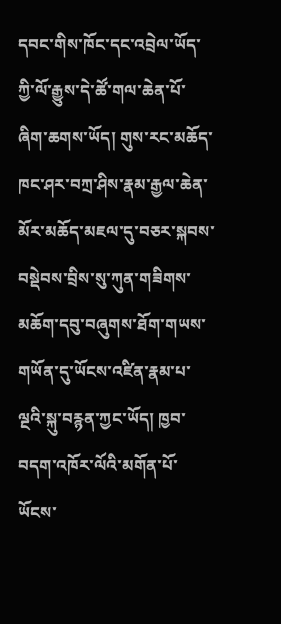དབང་གིས་ཁོང་དང་འབྲེལ་ཡོད་ཀྱི་ལོ་རྒྱུས་དེ་ཚོ་གལ་ཆེན་པོ་ཞིག་ཆགས་ཡོད། གུས་རང་མཆོད་ཁང་ཤར་བཀྲ་ཤིས་རྣམ་རྒྱལ་ཆེན་མོར་མཆོད་མཇལ་དུ་བཅར་སྐབས་བསྡེབས་བྲིས་སུ་ཀུན་གཟིགས་མཆོག་དབུ་བཞུགས་ཐོག་གཡས་གཡོན་དུ་ཡོངས་འཛིན་རྣམ་པ་ལྔའི་སྐུ་བརྙན་ཀྱང་ཡོད། ཁྱབ་བདག་འཁོར་ལོའི་མགོན་པོ་ཡོངས་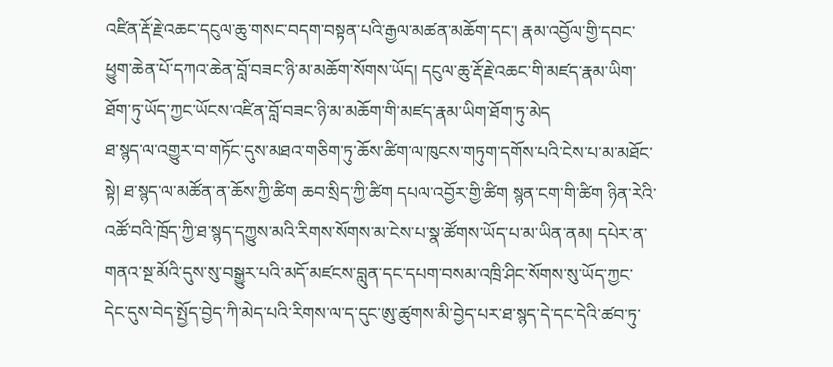འཛིན་རྡོ་རྗེ་འཆང་དངུལ་ཆུ་གསང་བདག་བསྟན་པའི་རྒྱལ་མཚན་མཆོག་དང་། རྣམ་འབྱོལ་གྱི་དབང་ཕྱུག་ཆེན་པོ་དཀའ་ཆེན་བློ་བཟང་ཉི་མ་མཆོག་སོགས་ཡོད། དངུལ་ཆུ་རྡོ་རྗེ་འཆང་གི་མཛད་རྣམ་ཡིག་ཐོག་ཏུ་ཡོད་ཀྱང་ཡོངས་འཛིན་བློ་བཟང་ཉི་མ་མཆོག་གི་མཛད་རྣམ་ཡིག་ཐོག་ཏུ་མེད
ཐ་སྙད་ལ་འགྱུར་བ་གཏོང་དུས་མཐའ་གཅིག་ཏུ་ཆོས་ཚིག་ལ་ཁུངས་གཏུག་དགོས་པའི་ངེས་པ་མ་མཐོང་སྟེ། ཐ་སྙད་ལ་མཚོན་ན་ཆོས་ཀྱི་ཚིག ཆབ་སྲིད་ཀྱི་ཚིག དཔལ་འབྱོར་གྱི་ཚིག སྙན་ངག་གི་ཚིག ཉིན་རེའི་འཚོ་བའི་ཁྲོད་ཀྱི་ཐ་སྙད་དཀྱུས་མའི་རིགས་སོགས་མ་ངེས་པ་སྣ་ཚོགས་ཡོད་པ་མ་ཡིན་ནམ། དཔེར་ན་གནའ་སྔ་མོའི་དུས་སུ་བསྒྱུར་པའི་མདོ་མཛངས་བླུན་དང་དཔག་བསམ་འཁྲི་ཤིང་སོགས་སུ་ཡོད་ཀྱང་དེང་དུས་བེད་སྤྱོད་བྱེད་ཀི་མེད་པའི་རིགས་ལ་ད་དུང་ཨུ་ཚུགས་མི་བྱེད་པར་ཐ་སྙད་དེ་དང་དེའི་ཚབ་ཏུ་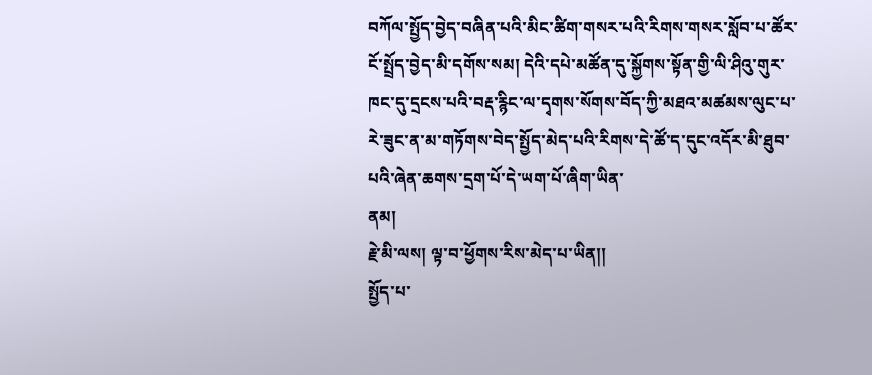བཀོལ་སྤྱོད་བྱེད་བཞིན་པའི་མིང་ཚིག་གསར་པའི་རིགས་གསར་སློབ་པ་ཚོར་ངོ་སྤྲོད་བྱེད་མི་དགོས་སམ། དེའི་དཔེ་མཚོན་དུ་སྐྱོགས་སྟོན་གྱི་ལི་ཤིའུ་གུར་ཁང་དུ་དྲངས་པའི་བརྡ་རྙིང་ལ་དྭགས་སོགས་བོད་ཀྱི་མཐའ་མཚམས་ལུང་པ་རེ་ཟུང་ན་མ་གཏོགས་བེད་སྤྱོད་མེད་པའི་རིགས་དེ་ཚོ་ད་དུང་འདོར་མི་ཐུབ་པའི་ཞེན་ཆགས་དྲག་པོ་དེ་ཡག་པོ་ཞིག་ཡིན་
ནམ།
རྗེ་མི་ལས། ལྟ་བ་ཕྱོགས་རིས་མེད་པ་ཡིན།།
སྤྱོད་པ་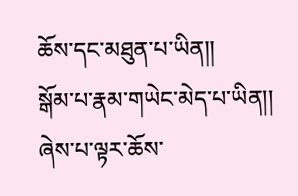ཆོས་དང་མཐུན་པ་ཡིན།།
སྒོམ་པ་རྣམ་གཡེང་མེད་པ་ཡིན།།
ཞེས་པ་ལྟར་ཆོས་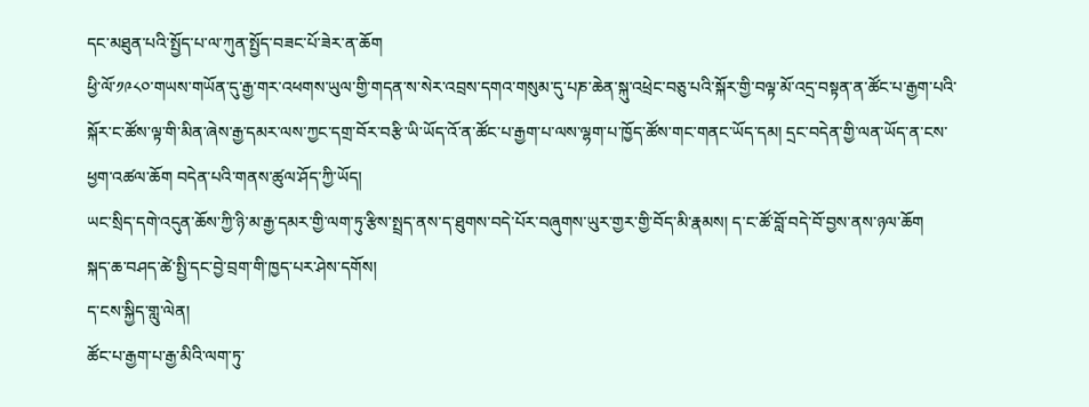དང་མཐུན་པའི་སྤྱོད་པ་ལ་ཀུན་སྤྱོད་བཟང་པོ་ཟེར་ན་ཆོག
ཕྱི་ལོ་༡༩༨༠་གཡས་གཡོན་དུ་རྒྱ་གར་འཕགས་ཡུལ་གྱི་གདན་ས་སེར་འབྲས་དགའ་གསུམ་དུ་པཎ་ཆེན་སྐུ་འཕྲེང་བཅུ་པའི་སྐོར་གྱི་བལྟ་མོ་འདྲ་བསྟན་ན་ཚོང་པ་རྒྱག་པའི་སྐོར་ང་ཚོས་ལྟ་གི་མིན་ཞེས་རྒྱ་དམར་ལས་ཀྱང་དགྲ་བོར་བརྩི་ཡི་ཡོད་འོ་ན་ཚོང་པ་རྒྱག་པ་ལས་ལྷག་པ་ཁྱོད་ཚོས་གང་གནང་ཡོད་དམ། དྲང་བདེན་གྱི་ལན་ཡོད་ན་ངས་ཕྱག་འཚལ་ཆོག བདེན་པའི་གནས་ཚུལ་ཤོད་ཀྱི་ཡོད།
ཡང་སྲིད་དགེ་འདུན་ཆོས་ཀྱི་ཉི་མ་རྒྱ་དམར་གྱི་ལག་ཏུ་རྩིས་སྤྲད་ནས་ད་ཐུགས་བདེ་པོར་བཞུགས་ཡུར་གྱར་གྱི་བོད་མི་རྣམས། ད་ང་ཚོ་བློ་བདེ་བོ་བྱས་ནས་ཉལ་ཆོག
སྐད་ཆ་བཤད་ཚེ་སྤྱི་དང་བྱེ་བྲག་གི་ཁྱད་པར་ཤེས་དགོས།
ད་ངས་སྐྱིད་གླུ་ལེན།
ཚོང་པ་རྒྱག་པ་རྒྱ་མིའི་ལག་ཏུ་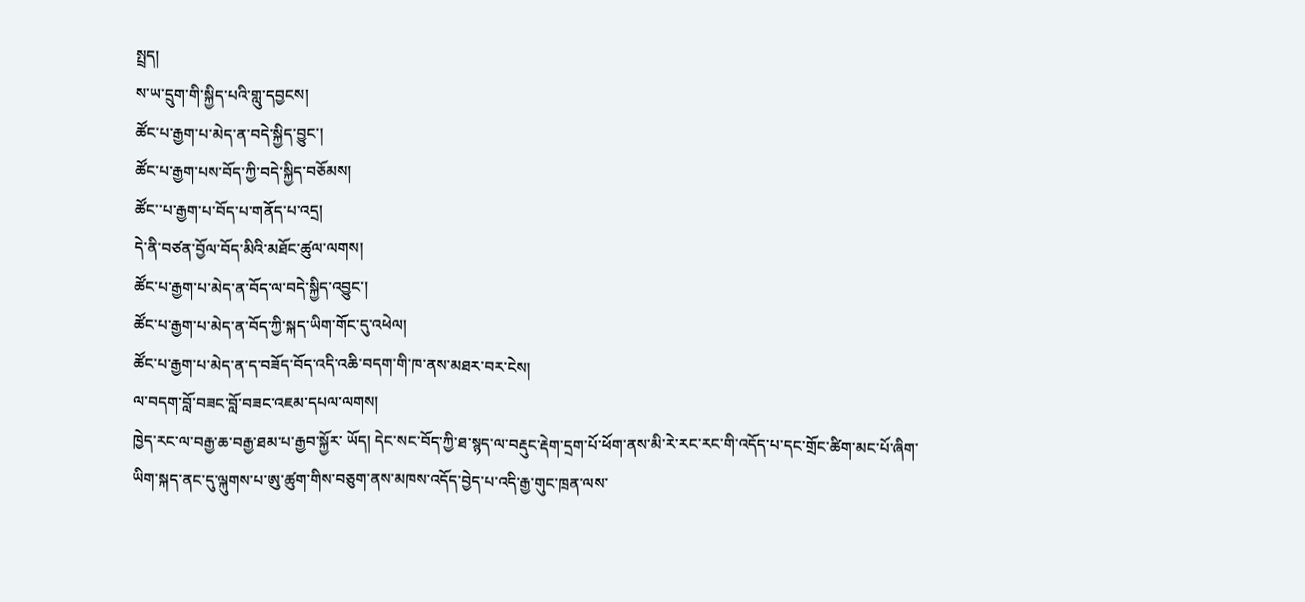སྤྲད།
ས་ཡ་དྲུག་གི་སྐྱིད་པའི་གླུ་དབྱངས།
ཚོང་པ་རྒྱག་པ་མེད་ན་བདེ་སྐྱིད་བྱུང་།
ཚོང་པ་རྒྱག་པས་བོད་ཀྱི་བདེ་སྐྱིད་བཅོམས།
ཚོང་་པ་རྒྱག་པ་བོད་པ་གནོད་པ་འདྲ།
དེ་ནི་བཙན་བྱོལ་བོད་མིའི་མཐོང་ཚུལ་ལགས།
ཚོང་པ་རྒྱག་པ་མེད་ན་བོད་ལ་བདེ་སྐྱིད་འབྱུང་།
ཚོང་པ་རྒྱག་པ་མེད་ན་བོད་ཀྱི་སྐད་ཡིག་གོང་དུ་འཕེལ།
ཚོང་པ་རྒྱག་པ་མེད་ན་ད་བཟོད་བོད་འདི་འཆི་བདག་གི་ཁ་ནས་མཐར་བར་ངེས།
ལ་བདག་བློ་བཟང་བློ་བཟང་འཇམ་དཔལ་ལགས།
ཁྱེད་རང་ལ་བརྒྱ་ཆ་བརྒྱ་ཐམ་པ་རྒྱབ་སྐྱོར་ ཡོད། དེང་སང་བོད་ཀྱི་ཐ་སྙད་ལ་བརྡུང་རྡེག་དྲག་པོ་ཕོག་ནས་མི་རེ་རང་རང་གི་འདོད་པ་དང་གྲོང་ཚིག་མང་པོ་ཞིག་ཡིག་སྐད་ནང་དུ་ལྐུགས་པ་ཨུ་ཚུག་གིས་བཅུག་ནས་མཁས་འདོད་བྱེད་པ་འདི་རྒྱ་གུང་ཁྲན་ལས་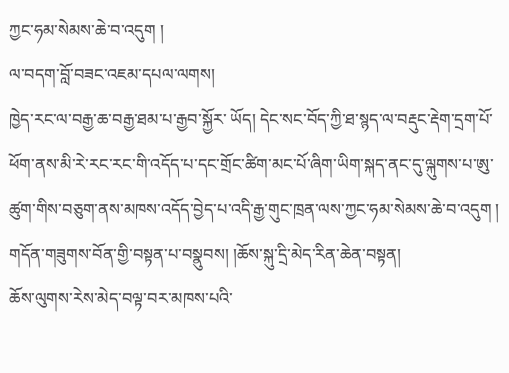ཀྱང་ཧམ་སེམས་ཆེ་བ་འདུག །
ལ་བདག་བློ་བཟང་འཇམ་དཔལ་ལགས།
ཁྱེད་རང་ལ་བརྒྱ་ཆ་བརྒྱ་ཐམ་པ་རྒྱབ་སྐྱོར་ ཡོད། དེང་སང་བོད་ཀྱི་ཐ་སྙད་ལ་བརྡུང་རྡེག་དྲག་པོ་ཕོག་ནས་མི་རེ་རང་རང་གི་འདོད་པ་དང་གྲོང་ཚིག་མང་པོ་ཞིག་ཡིག་སྐད་ནང་དུ་ལྐུགས་པ་ཨུ་ཚུག་གིས་བཅུག་ནས་མཁས་འདོད་བྱེད་པ་འདི་རྒྱ་གུང་ཁྲན་ལས་ཀྱང་ཧམ་སེམས་ཆེ་བ་འདུག །
གདོན་གཟུགས་བོན་གྱི་བསྟན་པ་བསྣུབས། །ཆོས་སྐུ་དྲི་མེད་རིན་ཆེན་བསྟན།
ཆོས་ལུགས་རེས་མེད་བལྟ་བར་མཁས་པའི་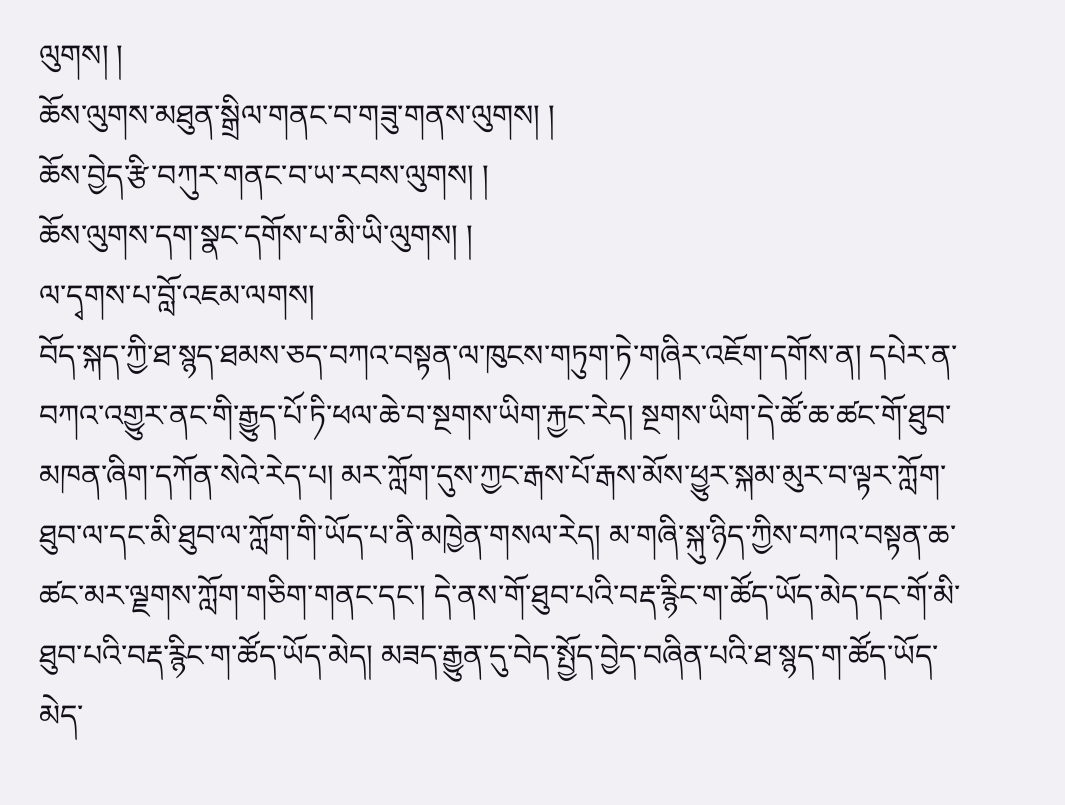ལུགས། །
ཆོས་ལུགས་མཐུན་སྒྲིལ་གནང་བ་གཟུ་གནས་ལུགས། །
ཆོས་བྱེད་རྩི་བཀུར་གནང་བ་ཡ་རབས་ལུགས། །
ཆོས་ལུགས་དག་སྣང་དགོས་པ་མི་ཡི་ལུགས། །
ལ་དྭགས་པ་བློ་འཇམ་ལགས།
བོད་སྐད་ཀྱི་ཐ་སྙད་ཐམས་ཅད་བཀའ་བསྟན་ལ་ཁུངས་གཏུག་ཏེ་གཞིར་འཇོག་དགོས་ན། དཔེར་ན་བཀའ་འགྱུར་ནང་གི་རྒྱུད་པོ་ཏི་ཕལ་ཆེ་བ་སྔགས་ཡིག་རྐྱང་རེད། སྔགས་ཡིག་དེ་ཚོ་ཆ་ཚང་གོ་ཐུབ་མཁན་ཞིག་དཀོན་སེའེ་རེད་པ། མར་ཀློག་དུས་ཀྱང་རྒས་པོ་རྒས་མོས་ཕྱུར་སྐམ་མུར་བ་ལྟར་ཀློག་ཐུབ་ལ་དང་མི་ཐུབ་ལ་ཀློག་གི་ཡོད་པ་ནི་མཁྱེན་གསལ་རེད། མ་གཞི་སྐུ་ཉིད་ཀྱིས་བཀའ་བསྟན་ཆ་ཚང་མར་ལྗགས་ཀློག་གཅིག་གནང་དང་། དེ་ནས་གོ་ཐུབ་པའི་བརྡ་རྙིང་ག་ཚོད་ཡོད་མེད་དང་གོ་མི་ཐུབ་པའི་བརྡ་རྙིང་ག་ཚོད་ཡོད་མེད། མཟད་རྒྱུན་དུ་བེད་སྤྱོད་བྱེད་བཞིན་པའི་ཐ་སྙད་ག་ཚོད་ཡོད་མེད་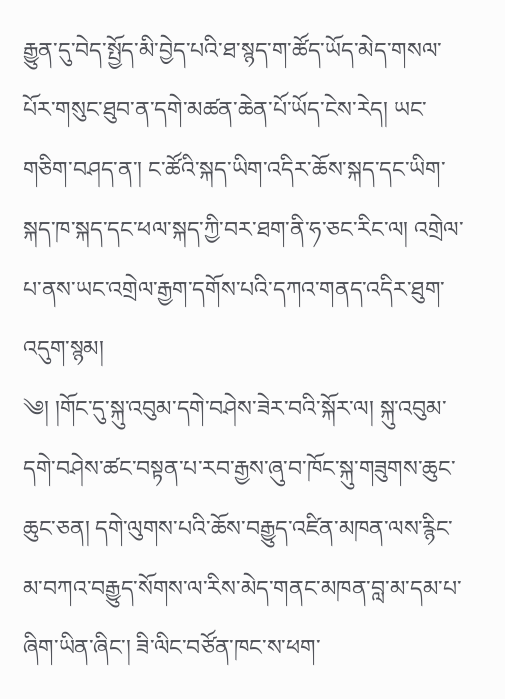རྒྱུན་དུ་བེད་སྤྱོད་མི་བྱེད་པའི་ཐ་སྙད་ག་ཚོད་ཡོད་མེད་གསལ་པོར་གསུང་ཐུབ་ན་དགེ་མཚན་ཆེན་པོ་ཡོད་ངེས་རེད། ཡང་གཅིག་བཤད་ན་། ང་ཚོའི་སྐད་ཡིག་འདིར་ཆོས་སྐད་དང་ཡིག་སྐད་ཁ་སྐད་དང་ཕལ་སྐད་ཀྱི་བར་ཐག་ནི་ཧ་ཅང་རིང་ལ། འགྲེལ་པ་ནས་ཡང་འགྲེལ་རྒྱག་དགོས་པའི་དཀའ་གནད་འདིར་ཐུག་འདུག་སྙམ།
༄། །གོང་དུ་སྐུ་འབུམ་དགེ་བཤེས་ཟེར་བའི་སྐོར་ལ། སྐུ་འབུམ་དགེ་བཤེས་ཚང་བསྟན་པ་རབ་རྒྱས་ཞུ་བ་ཁོང་སྐུ་གཟུགས་ཆུང་ཆུང་ཅན། དགེ་ལུགས་པའི་ཆོས་བརྒྱུད་འཛིན་མཁན་ལས་རྙིང་མ་བཀའ་བརྒྱུད་སོགས་ལ་རིས་མེད་གནང་མཁན་བླ་མ་དམ་པ་ཞིག་ཡིན་ཞིང་། ཟི་ལིང་བཙོན་ཁང་ས་ཕག་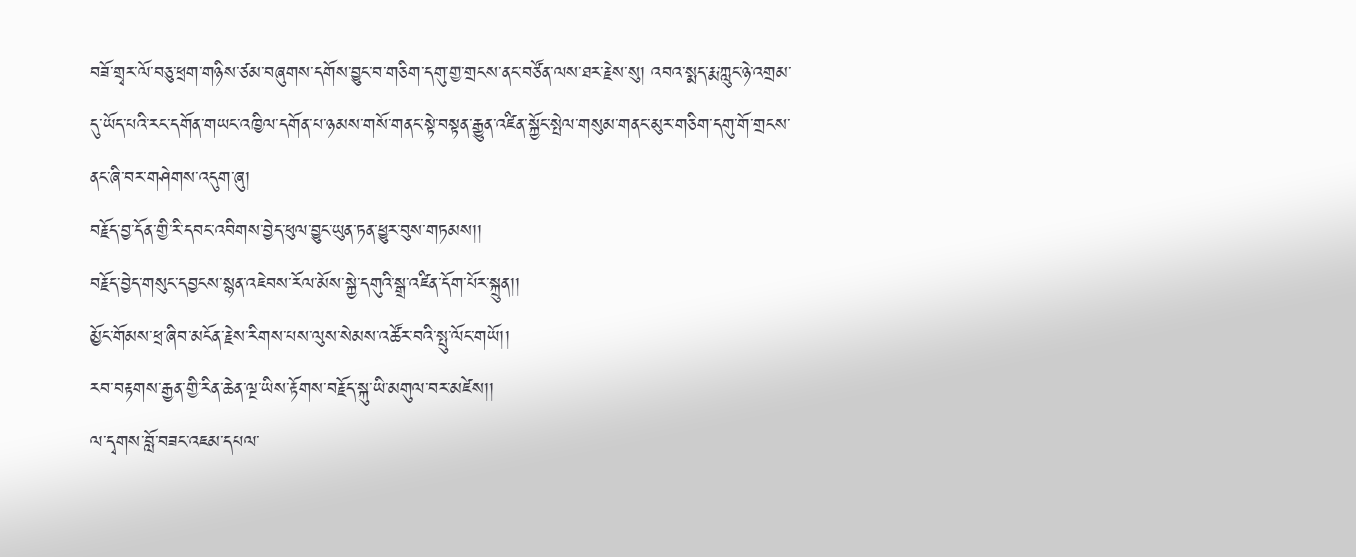བཟོ་གྲྭར་ལོ་བཅུ་ཕྲག་གཉིས་ཙམ་བཞུགས་དགོས་བྱུང་བ་གཅིག་དགུ་གྱ་གྲངས་ནང་བཙོན་ལས་ཐར་རྗེས་སུ། འབའ་སྨད་རྨ་ཀླུང་ཉེ་འགྲམ་དུ་ཡོད་པའི་རང་དགོན་གཡང་འཁྱིལ་དགོན་པ་ཉམས་གསོ་གནང་སྟེ་བསྟན་རྒྱུན་འཛིན་སྐྱོང་སྤེལ་གསུམ་གནང་མུར་གཅིག་དགུ་གོ་གྲངས་ནང་ཞི་བར་གཤེགས་འདུག་ཞུ།
བརྗོད་བྱ་དོན་གྱི་རི་དབང་འབིགས་བྱེད་ཕུལ་བྱུང་ཡུན་ཏན་ཕྱུར་བུས་གཏམས།།
བརྗོད་བྱེད་གསུང་དབྱངས་སྙན་འཇེབས་རོལ་མོས་སྐྱེ་དགུའི་སྒྲ་འཛིན་དོག་པོར་སྐྲུན།།
མྱོང་གོམས་ཕྲ་ཞིབ་མངོན་རྗེས་རིགས་པས་ལུས་སེམས་འཚོར་བའི་སྤུ་ལོང་གཡོ།།
རབ་བརྟགས་རྒྱན་གྱི་རིན་ཆེན་ལྔ་ཡིས་རྟོགས་བརྗོད་སྐུ་ཡི་མགུལ་བར་མཛེས།།
ལ་དྭགས་བློ་བཟང་འཇམ་དཔལ་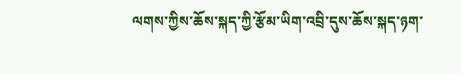ལགས་ཀྱིས་ཆོས་སྐད་ཀྱི་རྩོམ་ཡིག་འབྲི་དུས་ཆོས་སྐད་ཉག་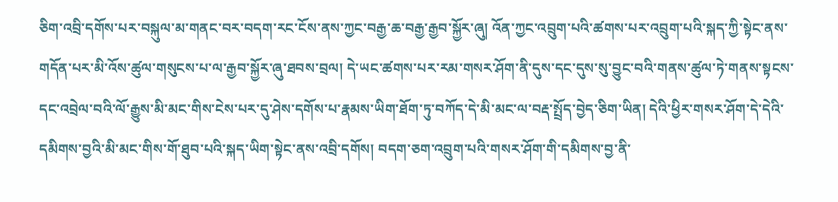ཅིག་འབྲི་དགོས་པར་བསྐུལ་མ་གནང་བར་བདག་རང་ངོས་ནས་ཀྱང་བརྒྱ་ཆ་བརྒྱ་རྒྱབ་སྐྱོར་ཞུ། འོན་ཀྱང་འབྲུག་པའི་ཚགས་པར་འབྲུག་པའི་སྐད་ཀྱི་སྟེང་ནས་གདོན་པར་མི་འོས་ཚུལ་གསུངས་པ་ལ་རྒྱབ་སྐྱོར་ཞུ་ཐབས་བྲལ། དེ་ཡང་ཚགས་པར་རམ་གསར་ཤོག་ནི་དུས་དང་དུས་སུ་བྱུང་བའི་གནས་ཚུལ་ཏེ་གནས་སྟངས་དང་འབྲེལ་བའི་ལོ་རྒྱུས་མི་མང་གིས་ངེས་པར་དུ་ཤེས་དགོས་པ་རྣམས་ཡིག་ཐོག་ཏུ་བཀོད་དེ་མི་མང་ལ་བརྡ་སྤྲོད་བྱེད་ཅིག་ཡིན། དེའི་ཕྱིར་གསར་ཤོག་དེ་དེའི་དམིགས་བྱའི་མི་མང་གིས་གོ་ཐུབ་པའི་སྐད་ཡིག་སྟེང་ནས་འབྲི་དགོས། བདག་ཅག་འབྲུག་པའི་གསར་ཤོག་གི་དམིགས་བྱ་ནི་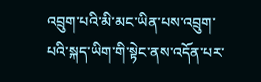འབྲུག་པའི་མི་མང་ཡིན་པས་འབྲུག་པའི་སྐད་ཡིག་གི་སྟེང་ནས་འདོན་པར་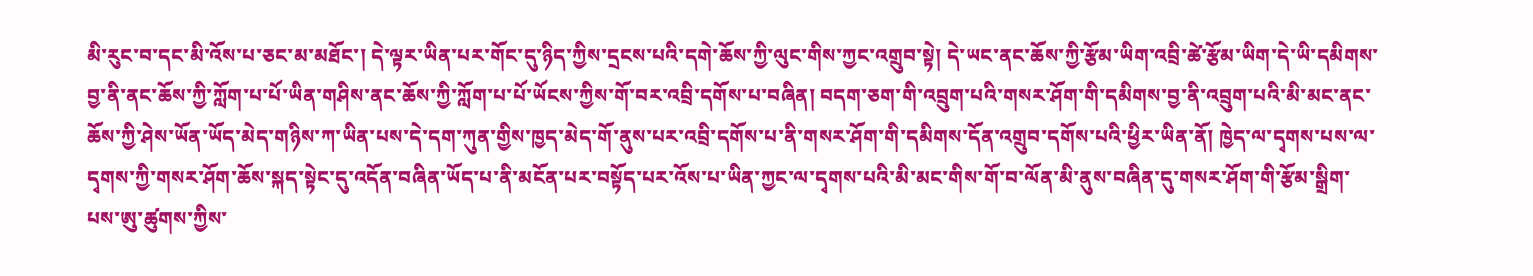མི་རུང་བ་དང་མི་འོས་པ་ཅང་མ་མཐོང་། དེ་ལྟར་ཡིན་པར་གོང་དུ་ཉིད་ཀྱིས་དྲངས་པའི་དགེ་ཆོས་ཀྱི་ལུང་གིས་ཀྱང་འགྲུབ་སྟེ། དེ་ཡང་ནང་ཆོས་ཀྱི་རྩོམ་ཡིག་འབྲི་ཚེ་རྩོམ་ཡིག་དེ་ཡི་དམིགས་བྱ་ནི་ནང་ཆོས་ཀྱི་ཀློག་པ་པོ་ཡིན་གཤིས་ནང་ཆོས་ཀྱི་ཀློག་པ་པོ་ཡོངས་ཀྱིས་གོ་བར་འབྲི་དགོས་པ་བཞིན། བདག་ཅག་གི་འབྲུག་པའི་གསར་ཤོག་གི་དམིགས་བྱ་ནི་འབྲུག་པའི་མི་མང་ནང་ཆོས་ཀྱི་ཤེས་ཡོན་ཡོད་མེད་གཉིས་ཀ་ཡིན་པས་དེ་དག་ཀུན་གྱིས་ཁྱད་མེད་གོ་ནུས་པར་འབྲི་དགོས་པ་ནི་གསར་ཤོག་གི་དམིགས་དོན་འགྲུབ་དགོས་པའི་ཕྱིར་ཡིན་ནོ། ཁྱེད་ལ་དྭགས་པས་ལ་དྭགས་ཀྱི་གསར་ཤོག་ཆོས་སྐད་སྟེང་དུ་འདོན་བཞིན་ཡོད་པ་ནི་མངོན་པར་བསྟོད་པར་འོས་པ་ཡིན་ཀྱང་ལ་དྭགས་པའི་མི་མང་གིས་གོ་བ་ལོན་མི་ནུས་བཞིན་དུ་གསར་ཤོག་གི་རྩོམ་སྒྲིག་པས་ཨུ་ཚུགས་ཀྱིས་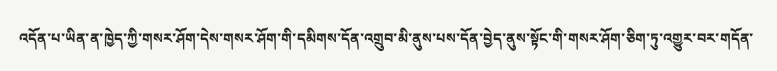འདོན་པ་ཡིན་ན་ཁྱེད་ཀྱི་གསར་ཤོག་དེས་གསར་ཤོག་གི་དམིགས་དོན་འགྲུབ་མི་ནུས་པས་དོན་བྱེད་ནུས་སྟོང་གི་གསར་ཤོག་ཅིག་ཏུ་འགྱུར་བར་གདོན་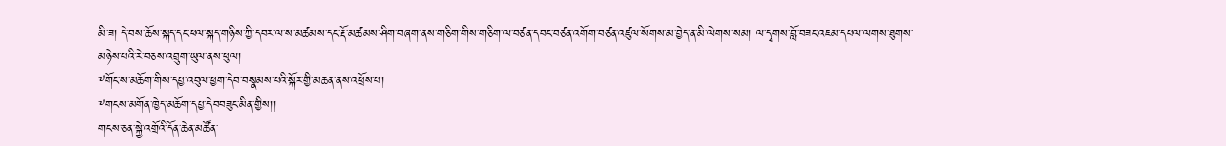མི་ཟ། དེ་བས་ཆོས་སྐད་དང་ཕལ་སྐད་གཉིས་ཀྱི་དབར་ལ་ས་མཚམས་དང་རྡོ་མཚམས་ཤིག་བཞག་ནས་གཅིག་གིས་གཅིག་ལ་བཙན་དབང་བཙན་འགོག་བཙན་འཛུལ་སོགས་མ་བྱེད་ན་མི་ལེགས་སམ། ལ་དྭགས་བློ་བཟང་འཇམ་དཔལ་ལགས་ཐུགས་མཉེས་པའི་རེ་བཅས་འབྲུག་ཡུལ་ནས་ཕུལ།
༸གོང་ས་མཆོག་གིས་དཔྱ་འབུལ་ཕྱག་དེབ་བསྣམས་པའི་སྐོར་གྱི་མཆན་ནས་འཕྲོས་པ།
༸གངས་མགོན་ཁྱེད་མཆོག་དཔྱ་དེབབཟུང་མིན་གྱིས།།
གངས་ཅན་སྐྱེ་འགྲོའི་དོན་ཆེན་མཚོན་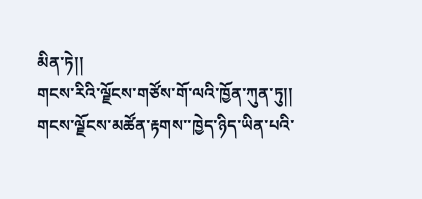མིན་ཏེ།།
གངས་རིའི་ལྗོངས་གཙོས་གོ་ལའི་ཁྱོན་ཀུན་ཏུ།།
གངས་ལྗོངས་མཚོན་རྟགས་་ཁྱེད་ཉིད་ཡིན་པའི་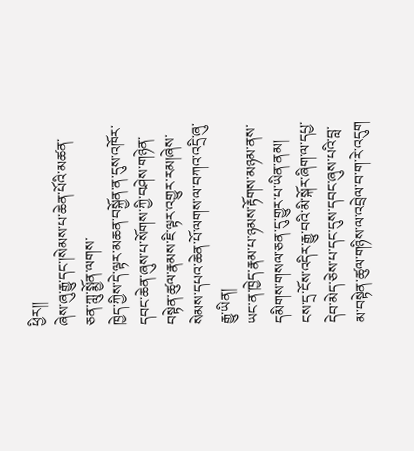ཕྱིར།།
ཞེས་ཞུ་རྒྱུ་དང་།སེམས་པ་ཆེན་པོའི་མཚན་ཅན་ཀླུ་སྨྱོན་ལགས་
ཁྱེད་ཀྱིས་དེ་ལྟར་མཆན་བསྐྱོན་ན་དུས་འཁོར་དབང་ཆེན་ཞུས་པ་སོགས་ཀྱི་བཤེས་གཉེན་བསྟེན་ཚུལ་རྣམས་ཇི་ལྟར་འགྱུར་རམ།ཞེས་སེམས་དཔའ་ཆེན་པོ་ལགས་ལ་བཀའ་འདྲི་ཞུ་རྒྱུ་ཡིན།
ཡང་ན་ཁྱེད་རྣམ་པ་ཉམས་རྟོགས་མཉམ་ནས་དམིགས་གསལ་ཅན་དུ་གྱུར་པ་ཡིན་ནམ།
ངས་དྲ་ངོས་འདིར་རྒྱུ་བའི་མི་སྐོར་ཞིག་ལ་དཔྱ་དེབ་མེད་ཅེས་པ་དང་དུས་དབང་ཞུས་པའི་བླ་མ་བསྟེན་ཚུལ་གཉིས་ལ་འབྲེལ་བ་ག་རེ་འདུག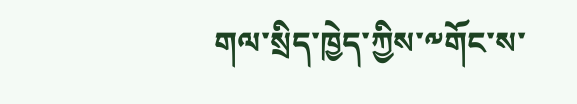གལ་སྲིད་ཁྱེད་ཀྱིས་༸གོང་ས་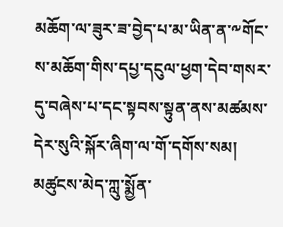མཆོག་ལ་ཟུར་ཟ་བྱེད་པ་མ་ཡིན་ན་༸གོང་ས་མཆོག་གིས་དཔྱ་དངུལ་ཕྱག་དེབ་གསར་དུ་བཞེས་པ་དང་སྟབས་སྟུན་ནས་མཚམས་དེར་སུའི་སྐོར་ཞིག་ལ་གོ་དགོས་སམ།
མཚུངས་མེད་ཀླུ་སྨྱོན་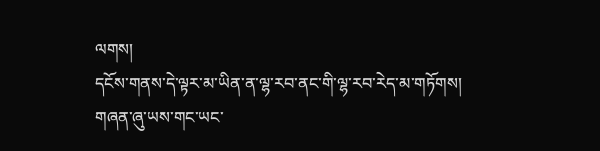ལགས།
དངོས་གནས་དེ་ལྟར་མ་ཡིན་ན་ལྷ་རབ་ནང་གི་ལྷ་རབ་རེད་མ་གཏོགས།
གཞན་ཞུ་ཡས་གང་ཡང་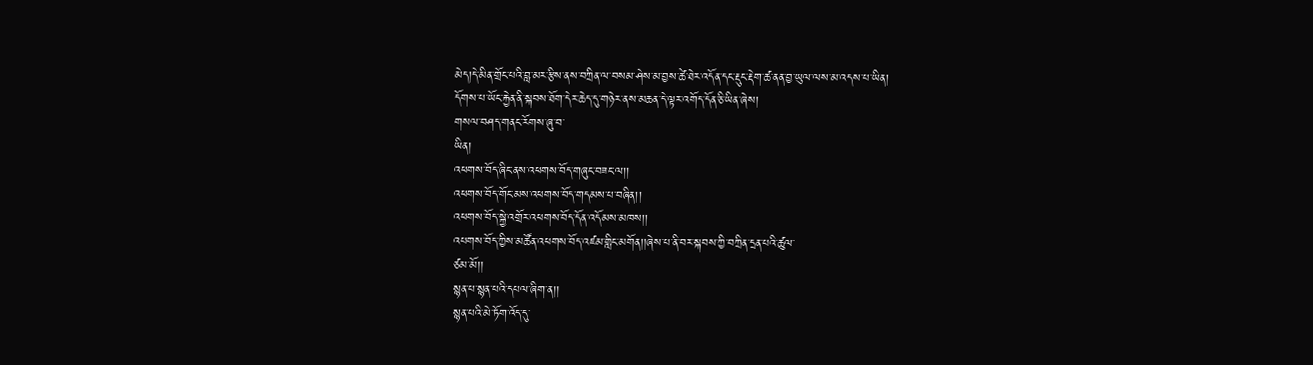མེད།དེ་མིན་གྲོང་པའི་བླ་མར་རྩིས་ནས་བཀྲིན་ལ་བསམ་ཤེས་མ་བྱས་ཚེ་ཐེར་འདོན་དང་རྡུང་རྡེག་ཚ་ནན་བྱ་ཡུལ་ལས་མ་འདས་པ་ཡིན།
དོགས་པ་ཡོང་རྐྱེན་ནི་སྐབས་ཐོག་དེར་ཆེད་དུ་གཉེར་ནས་མཆན་དེ་ལྟར་འགོད་དོན་ཅི་ཡིན་ཞེས།
གསལ་བཤད་གནང་རོགས་ཞུ་བ་
ཡིན།
འཕགས་བོད་ཞིང་ནས་འཕགས་བོད་གཞུང་བཟང་ལ།།
འཕགས་བོད་གོང་མས་འཕགས་བོད་གདམས་པ་བཞིན།།
འཕགས་བོད་སྐྱེ་འགྲོར་འཕགས་བོད་དོན་འདོམས་མཁས།།
འཔགས་བོད་ཀྱིས་མཚོན་འཕགས་བོད་འཛམ་གླིང་མགོན།།ཞེས་པ་ནི་བར་སྐབས་ཀྱི་བཀྲིན་དྲན་པའི་ཚུལ་
ཙམ་མོ།།
སྙན་པ་སྙན་པའི་དཔལ་ཞིག་ན།།
སྙན་པའི་མེ་ཏོག་འོད་དུ་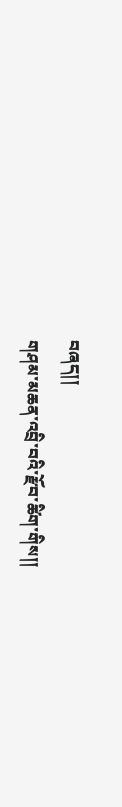བཞད།།
གཤམ་མཆན་འབྲི་བའི་རྫོབ་ཚིག་གིས།།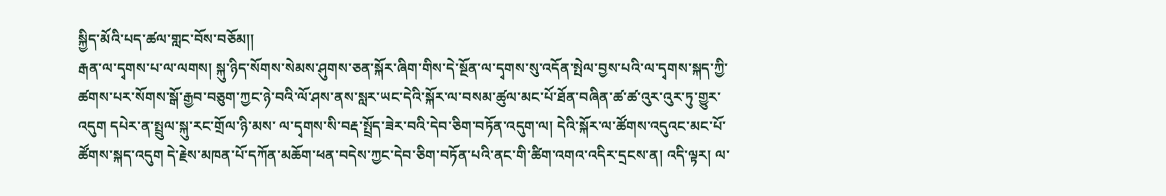སྐྱིད་མོའི་པད་ཚལ་གླང་བོས་བཅོམ།།
རྒན་ལ་དྭགས་པ་ལ་ལགས། སྐུ་ཉིད་སོགས་སེམས་ཤུགས་ཅན་སྐོར་ཞིག་གིས་དེ་སྔོན་ལ་དྭགས་སུ་འདོན་སྤེལ་བྱས་པའི་ལ་དྭགས་སྐད་ཀྱི་ཚགས་པར་སོགས་སྒོ་རྒྱབ་བཅུག་ཀྱང་ཉེ་བའི་ལོ་ཤས་ནས་སླར་ཡང་དེའི་སྐོར་ལ་བསམ་ཚུལ་མང་པོ་ཐོན་བཞིན་ཚ་ཚ་འུར་འུར་ཏུ་གྱུར་འདུག དཔེར་ན་སྤྲུལ་སྐུ་རང་གྲོལ་ཉི་མས་ ལ་དྭགས་སི་བརྡ་སྤྲོད་ཟེར་བའི་དེབ་ཅིག་བཏོན་འདུག་ལ། དེའི་སྐོར་ལ་ཚོགས་འདུའང་མང་པོ་ཚོགས་སྐད་འདུག དེ་རྗེས་མཁན་པོ་དཀོན་མཆོག་ཕན་བདེས་ཀྱང་དེབ་ཅིག་བཏོན་པའི་ནང་གི་ཚིག་འགའ་འདིར་དྲངས་ན། འདི་ལྟར། ལ་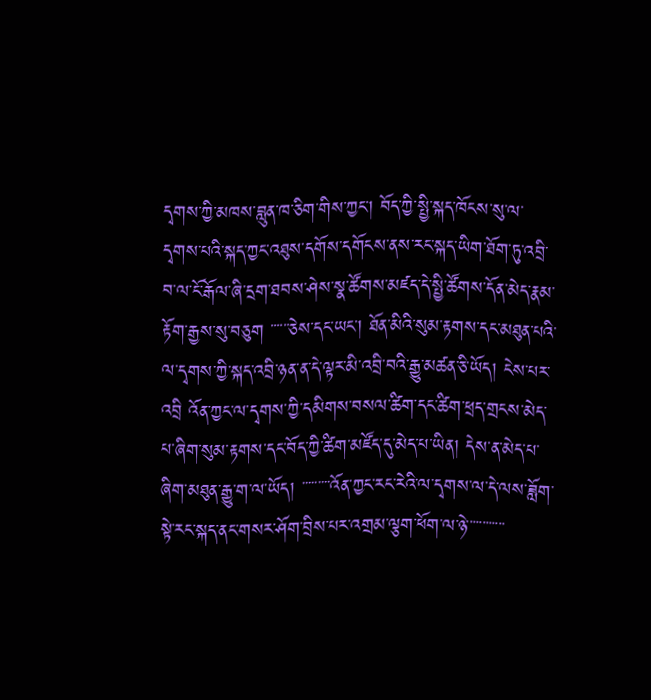དྭགས་ཀྱི་མཁས་བླུན་ཁ་ཅིག་གིས་ཀྱང་། བོད་ཀྱི་སྤྱི་སྐད་ཁོངས་སུ་ལ་དྭགས་པའི་སྐད་ཀྱང་འཐུས་དགོས་དགོངས་ནས་རང་སྐད་ཡིག་ཐོག་ཏུ་འབྲི་བ་ལ་ངོ་རྒོལ་ཞི་དྲག་ཐབས་ཤེས་སྣ་ཚོགས་མཛད་དེ་སྤྱི་ཚོགས་དོན་མེད་རྣམ་རྟོག་རྒྱས་སུ་བཅུག ་་་་་་ཅེས་དང་ཡང་། ཐོན་མིའི་སུམ་རྟགས་དང་མཐུན་པའི་ལ་དྭགས་ཀྱི་སྐད་འབྲི་ཉན་ན་དེ་ལྟར་མི་འབྲི་བའི་རྒྱུ་མཚན་ཅི་ཡོད། ངེས་པར་འབྲི འོན་ཀྱང་ལ་དྭགས་ཀྱི་དམིགས་བསལ་ཚིག་དང་ཚིག་ཕྲད་གྲངས་མེད་པ་ཞིག་སུམ་རྟགས་དང་བོད་ཀྱི་ཚིག་མཛོད་དུ་མེད་པ་ཡིན། དེས་ན་མེད་པ་ཞིག་མཐུན་རྒྱུ་ག་ལ་ཡོད། ་་་་་་་་་འོན་ཀྱང་རང་རེའི་ལ་དྭགས་ལ་དེ་ལས་ཟློག་སྟེ་རང་སྐད་ནང་གསར་ཤོག་བྲིས་པར་འགྲམ་ལྕག་ཕོག་ལ་ཉེ་་་་་་་་་་་་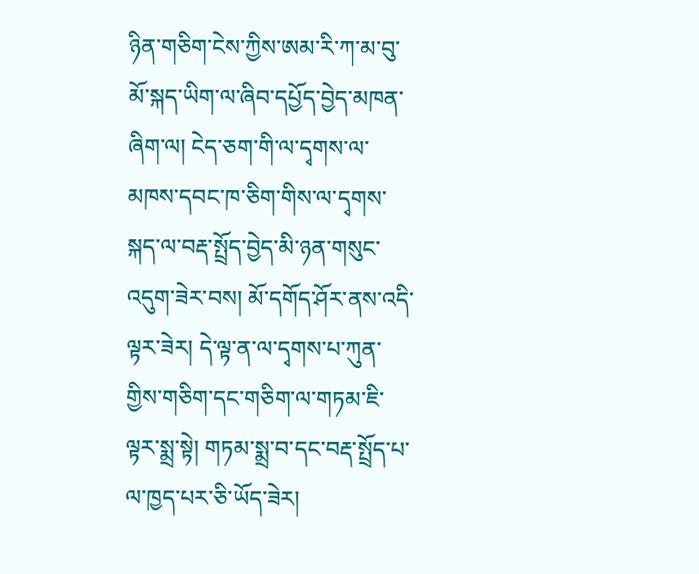ཉིན་གཅིག་ངེས་ཀྱིས་ཨམ་རི་ཀ་མ་བུ་མོ་སྐད་ཡིག་ལ་ཞིབ་དཔྱོད་བྱེད་མཁན་ཞིག་ལ། ངེད་ཅག་གི་ལ་དྭགས་ལ་མཁས་དབང་ཁ་ཅིག་གིས་ལ་དྭགས་སྐད་ལ་བརྡ་སྤྲོད་བྱེད་མི་ཉན་གསུང་འདུག་ཟེར་བས། མོ་དགོད་ཤོར་ནས་འདི་ལྟར་ཟེར། དེ་ལྟ་ན་ལ་དྭགས་པ་ཀུན་གྱིས་གཅིག་དང་གཅིག་ལ་གཏམ་ཇི་ལྟར་སྨྲ་སྟེ། གཏམ་སྨྲ་བ་དང་བརྡ་སྤྲོད་པ་ལ་ཁྱད་པར་ཅི་ཡོད་ཟེར།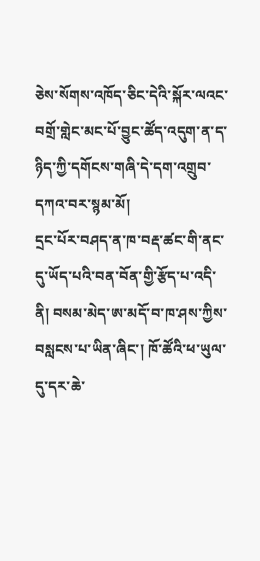ཅེས་སོགས་འཁོད་ཅིང་དེའི་སྐོར་ལའང་བགྲོ་གླེང་མང་པོ་བྱུང་ཚོད་འདུག་ན་ད་ཉིད་ཀྱི་དགོངས་གཞི་དེ་དག་འགྲུབ་དཀའ་བར་སྙམ་མོ།
དྲང་པོར་བཤད་ན་ཁ་བརྡ་ཚང་གི་ནང་དུ་ཡོད་པའི་བན་བོན་གྱི་རྩོད་པ་འདི་ནི། བསམ་མེད་ཨ་མདོ་བ་ཁ་ཤས་ཀྱིས་བསླངས་པ་ཡིན་ཞིང་། ཁོ་ཚོའི་ཕ་ཡུལ་དུ་དར་ཆེ་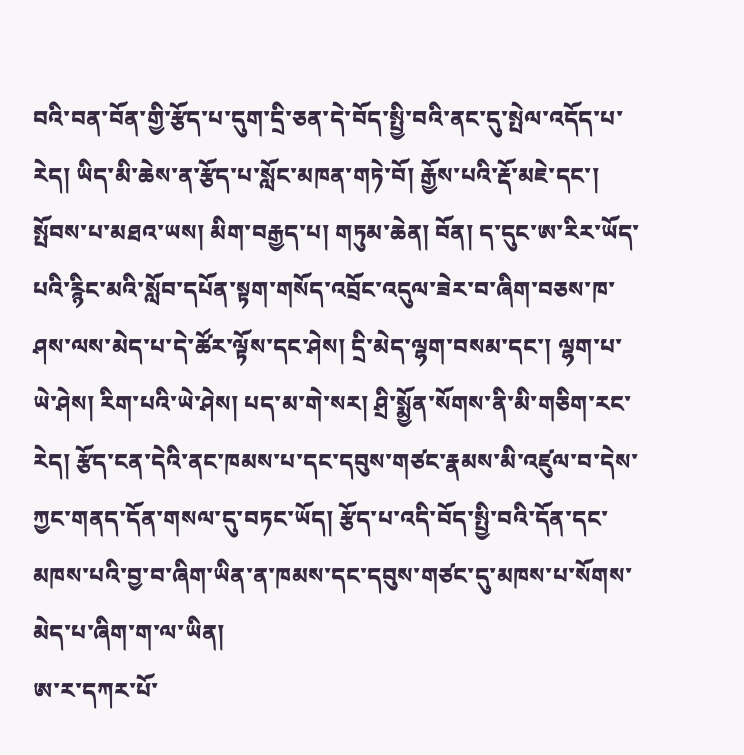བའི་བན་བོན་གྱི་རྩོད་པ་དུག་དྲི་ཅན་དེ་བོད་སྤྱི་བའི་ནང་དུ་སྤེལ་འདོད་པ་རེད། ཡིད་མི་ཆེས་ན་རྩོད་པ་སློང་མཁན་གཏེ་བོ། རྒྱོས་པའི་རྡོ་མཇེ་དང་། སྤོབས་པ་མཐའ་ཡས། མིག་བརྒྱད་པ། གཏུམ་ཆེན། བོན། ད་དུང་ཨ་རིར་ཡོད་པའི་རྙིང་མའི་སློབ་དཔོན་སྟག་གསོད་འབྲོང་འདུལ་ཟེར་བ་ཞིག་བཅས་ཁ་ཤས་ལས་མེད་པ་དེ་ཚོར་ལྟོས་དང་ཤེས། དྲི་མེད་ལྷག་བསམ་དང་། ལྷག་པ་ཡེ་ཤེས། རིག་པའི་ཡེ་ཤེས། པད་མ་གེ་སར། ཤྲི་སྨྱོན་སོགས་ནི་མི་གཅིག་རང་རེད། རྩོད་ངན་དེའི་ནང་ཁམས་པ་དང་དབུས་གཙང་རྣམས་མི་འཛུལ་བ་དེས་ཀྱང་གནད་དོན་གསལ་དུ་བཏང་ཡོད། རྩོད་པ་འདི་བོད་སྤྱི་བའི་དོན་དང་མཁས་པའི་བྱ་བ་ཞིག་ཡིན་ན་ཁམས་དང་དབུས་གཙང་དུ་མཁས་པ་སོགས་མེད་པ་ཞིག་ག་ལ་ཡིན།
ཨ་ར་དཀར་པོ་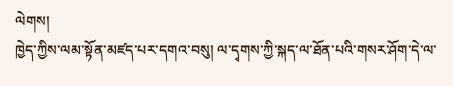ལེགས།
ཁྱེད་ཀྱིས་ལམ་སྟོན་མཛད་པར་དགའ་བསུ། ལ་དྭགས་ཀྱི་སྐད་ལ་ཐོན་པའི་གསར་ཤོག་དེ་ལ་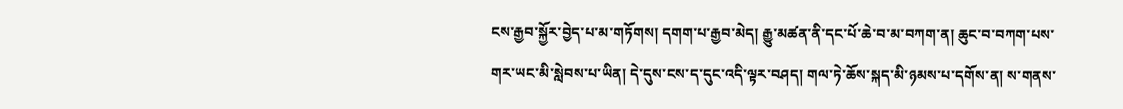ངས་རྒྱབ་སྐྱོར་བྱེད་པ་མ་གཏོགས། དགག་པ་རྒྱབ་མེད། རྒྱུ་མཚན་ནི་དང་པོ་ཆེ་བ་མ་བཀག་ན། ཆུང་བ་བཀག་པས་གར་ཡང་མི་སླེབས་པ་ཡིན། དེ་དུས་ངས་ད་དུང་འདི་ལྟར་བཤད། གལ་ཏེ་ཆོས་སྐད་མི་ཉམས་པ་དགོས་ན། ས་གནས་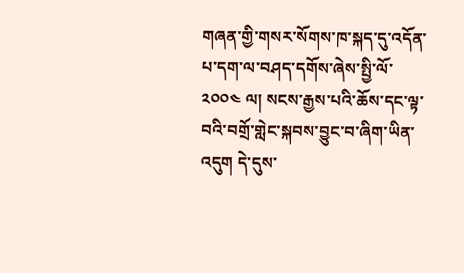གཞན་གྱི་གསར་སོགས་ཁ་སྐད་དུ་འདོན་པ་དག་ལ་བཤད་དགོས་ཞེས་སྤྱི་ལོ་༢༠༠༤ ལ། སངས་རྒྱས་པའི་ཆོས་དང་ལྟ་བའི་བགྲོ་གླེང་སྐབས་བྱུང་བ་ཞིག་ཡིན་འདུག དེ་དུས་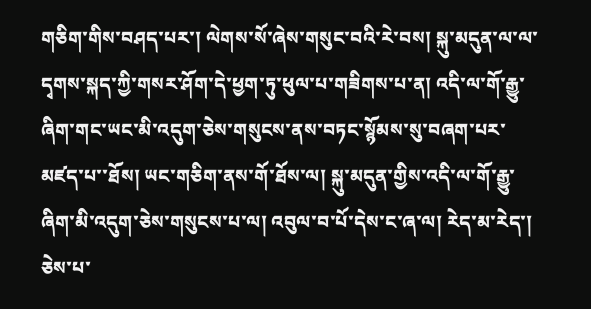གཅིག་གིས་བཤད་པར་། ལེགས་སོ་ཞེས་གསུང་བའི་རེ་བས། སྐུ་མདུན་ལ་ལ་དྭགས་སྐད་ཀྱི་གསར་ཤོག་དེ་ཕྱག་ཏུ་ཕུལ་པ་གཟིགས་པ་ན། འདི་ལ་གོ་རྒྱུ་ཞིག་གང་ཡང་མི་འདུག་ཅེས་གསུངས་ནས་བཏང་སྙོམས་སུ་བཞག་པར་མཛད་པ་་ཐོས། ཡང་གཅིག་ནས་གོ་ཐོས་ལ། སྐུ་མདུན་གྱིས་འདི་ལ་གོ་རྒྱུ་ཞིག་མི་འདུག་ཅེས་གསུངས་པ་ལ། འབུལ་བ་པོ་དེས་ང་ཞ་ལ། རེད་མ་རེད་། ཅེས་པ་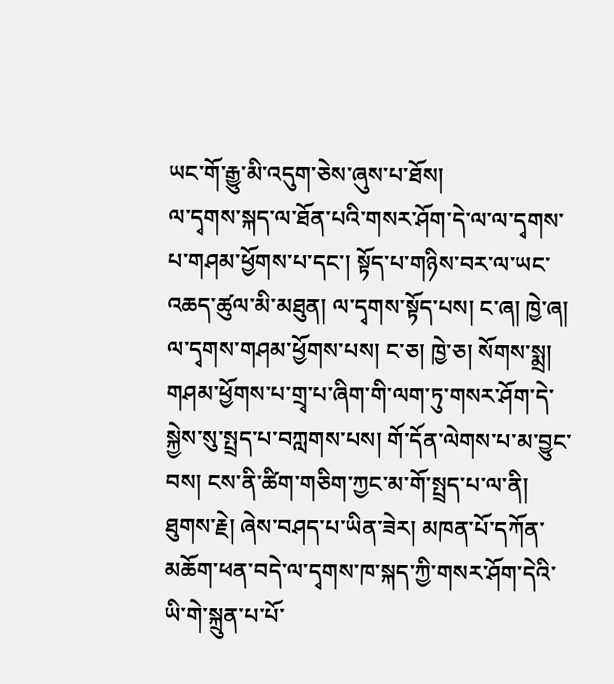ཡང་གོ་རྒྱུ་མི་འདུག་ཅེས་ཞུས་པ་ཐོས།
ལ་དྭགས་སྐད་ལ་ཐོན་པའི་གསར་ཤོག་དེ་ལ་ལ་དྭགས་པ་གཤམ་ཕྱོགས་པ་དང་། སྟོད་པ་གཉིས་བར་ལ་ཡང་འཆད་ཚུལ་མི་མཐུན། ལ་དྭགས་སྟོད་པས། ང་ཞ། ཁྱེ་ཞ། ལ་དྭགས་གཤམ་ཕྱོགས་པས། ང་ཅ། ཁྱེ་ཅ། སོགས་སྨྲ། གཤམ་ཕྱོགས་པ་གྲྭ་པ་ཞིག་གི་ལག་ཏུ་གསར་ཤོག་དེ་སྐྱེས་སུ་སྤྲད་པ་བཀླགས་པས། གོ་དོན་ལེགས་པ་མ་བྱུང་བས། ངས་ནི་ཚིག་གཅིག་ཀྱང་མ་གོ་སྤྲད་པ་ལ་ནི། ཐུགས་རྗེ། ཞེས་བཤད་པ་ཡིན་ཟེར། མཁན་པོ་དཀོན་མཆོག་ཕན་བདེ་ལ་དྭགས་ཁ་སྐད་ཀྱི་གསར་ཤོག་དེའི་ཡི་གེ་སྐྲུན་པ་པོ་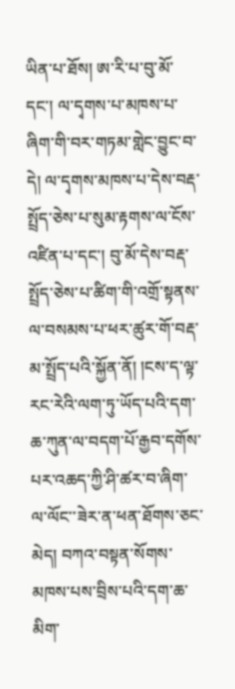ཡིན་པ་ཐོས། ཨ་རི་པ་བུ་མོ་དང་། ལ་དྭགས་པ་མཁས་པ་ཞིག་གི་བར་གཏམ་གླེང་བྱུང་བ་དེ། ལ་དྭགས་མཁས་པ་དེས་བརྡ་སྤྲོད་ཅེས་པ་སུམ་རྟགས་ལ་ངོས་འཛིན་པ་དང་། བུ་མོ་དེས་བརྡ་སྤྲོད་ཅེས་པ་ཚིག་གི་འགྲོ་སྟནས་ལ་བསམས་པ་ཕར་ཚུར་གོ་བརྡ་མ་སྤྲོད་པའི་སྐྱོན་ནོ། །ངས་ད་ལྟ་རང་རེའི་ལག་ཏུ་ཡོད་པའི་དག་ཆ་ཀུན་ལ་བདག་པོ་རྒྱབ་དགོས་པར་འཆད་ཀྱི་ཤི་ཚར་བ་ཞིག་ལ་ལོང་་ཟེར་ན་ཕན་ཐོགས་ཅང་མེད། བཀའ་བསྟན་སོགས་མཁས་པས་བྲིས་པའི་དག་ཆ་མིག་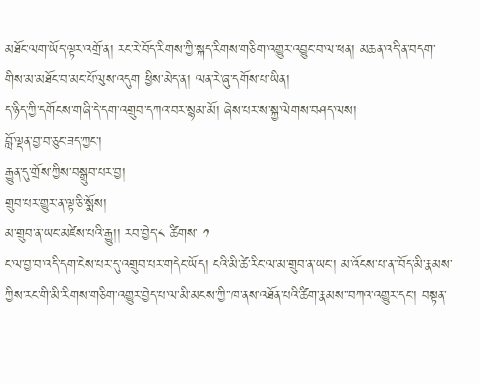མཐོང་ལག་ཡོད་ལྟར་འགྲོ་ན། རང་རེ་བོད་རིགས་ཀྱི་སྐད་རིགས་གཅིག་འགྱུར་འབྱུང་བ་ལ་ཕན། མཆན་འདི་ན་བདག་གིས་མ་མཐོང་བ་མང་པོ་ལུས་འདུག ཕྱིས་མེད་ན། ལན་རེ་ཞུ་དགོས་པ་ཡིན།
ད་ཉིད་ཀྱི་དགོངས་གཞི་དེ་དག་འགྲུབ་དཀའ་བར་སྙམ་མོ། ཞེས་པར་ས་སྐྱ་ལེགས་བཤད་ལས།
བློ་ལྡན་བྱ་བ་ཅུང་ཟད་ཀྱང་།
རྒྱུན་དུ་གྲོས་ཀྱིས་བསྒྲུབ་པར་བྱ།
གྲུབ་པར་གྱུར་ན་ལྟ་ཅི་སྨོས།
མ་གྲུབ་ན་ཡང་མཛེས་པའི་རྒྱུ།། རབ་བྱེད་༨ ཚིགས་ ༡
ང་ལ་བྱ་བ་འདི་དག་ངེས་པར་དུ་འགྲུབ་པར་གདེང་ཡོད། ངའི་མི་ཚེ་རིང་ལ་མ་གྲུབ་ན་ཡང་། མ་འོངས་པ་ན་་བོད་མི་རྣམས་ཀྱིས་རང་གི་མི་རིགས་གཅིག་འགྱུར་བྱེད་པ་ལ་མི་མངས་ཀྱི་་ཁ་ནས་འཐོན་པའི་ཚིག་རྣམས་་བཀའ་འགྱུར་དང་། བསྟན་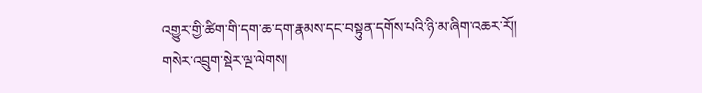འགྱུར་གྱི་ཚིག་གི་དག་ཆ་དག་རྣམས་དང་བསྟུན་དགོས་པའི་ཉི་མ་ཞིག་འཆར་རོ།།
གསེར་འབྲུག་སྡེར་ལྔ་ལེགས།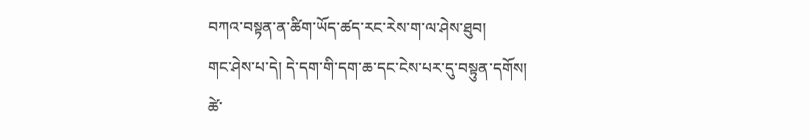བཀའ་བསྟན་ན་ཚིག་ཡོད་ཚད་རང་རེས་ག་ལ་ཤེས་ཐུབ།
གང་ཤེས་པ་དེ། དེ་དག་གི་དག་ཆ་དང་ངེས་པར་དུ་བསྟུན་དགོས།
ཚེ་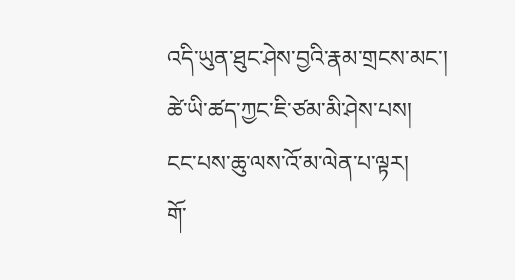འདི་ཡུན་ཐུང་ཤེས་བྱའི་རྣམ་གྲངས་མང་།
ཚེ་ཡི་ཚད་ཀྱང་ཇི་ཙམ་མི་ཤེས་པས།
ངང་པས་ཆུ་ལས་འོ་མ་ལེན་པ་ལྟར།
གོ་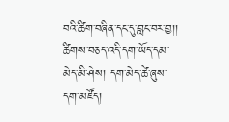བའི་ཚིག་བཞིན་དང་དུ་བླང་བར་བྱ།།
ཚིགས་བཅད་འདི་དག་ཡོད་དམ་མེད་མི་ཤེས། དག་མེད་ཚེ་ཞུས་དག་མཛོད།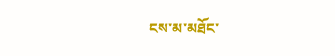ངས་མ་མཐོང་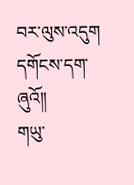བར་ལུས་འདུག དགོངས་དག་ཞུའོ།།
གཡུ་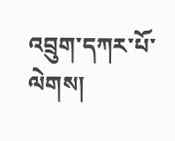འབྲུག་དཀར་པོ་ལེགས།